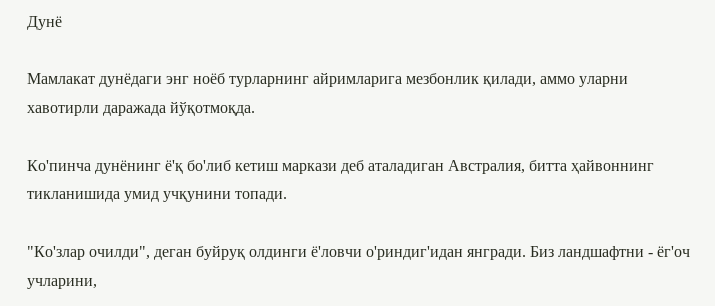Дунё

Мамлакат дунёдаги энг ноёб турларнинг айримларига мезбонлик қилади, аммо уларни хавотирли даражада йўқотмоқда.

Ко'пинча дунёнинг ё'қ бо'либ кетиш маркази деб аталадиган Австралия, битта ҳайвоннинг тикланишида умид учқунини топади.

"Ко'злар очилди", деган буйруқ олдинги ё'ловчи о'риндиг'идан янгради. Биз ландшафтни - ёг'оч учларини,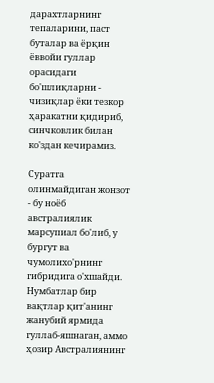дарахтларнинг тепаларини, паст буталар ва ёрқин ёввойи гуллар орасидаги бо'шлиқларни - чизиқлар ёки тезкор ҳаракатни қидириб, синчковлик билан ко'здан кечирамиз.

Суратга олинмайдиган жонзот - бу ноёб австралиялик марсупиал бо'либ, у бургут ва чумолихо'рнинг гибридига о'хшайди. Нумбатлар бир вақтлар қит'анинг жанубий ярмида гуллаб-яшнаган, аммо ҳозир Австралиянинг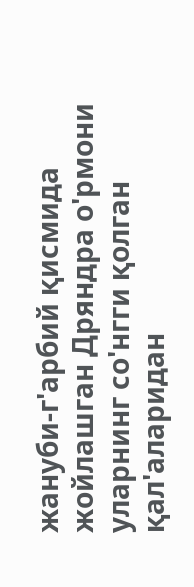жануби-г'арбий қисмида жойлашган Дряндра о'рмони уларнинг со'нгги қолган қал'аларидан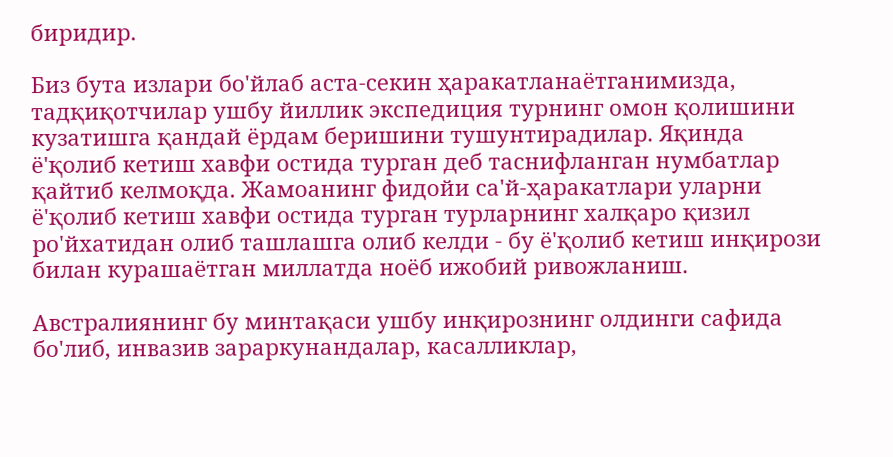биридир.

Биз бута излари бо'йлаб аста-секин ҳаракатланаётганимизда, тадқиқотчилар ушбу йиллик экспедиция турнинг омон қолишини кузатишга қандай ёрдам беришини тушунтирадилар. Яқинда ё'қолиб кетиш хавфи остида турган деб таснифланган нумбатлар қайтиб келмоқда. Жамоанинг фидойи са'й-ҳаракатлари уларни ё'қолиб кетиш хавфи остида турган турларнинг халқаро қизил ро'йхатидан олиб ташлашга олиб келди - бу ё'қолиб кетиш инқирози билан курашаётган миллатда ноёб ижобий ривожланиш.

Австралиянинг бу минтақаси ушбу инқирознинг олдинги сафида бо'либ, инвазив зараркунандалар, касалликлар,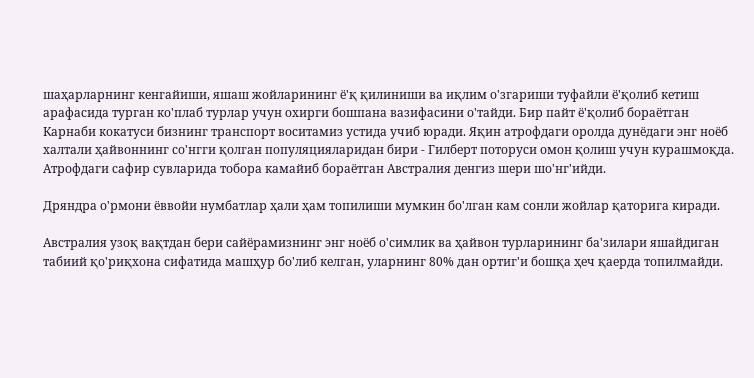шаҳарларнинг кенгайиши, яшаш жойларининг ё'қ қилиниши ва иқлим о'згариши туфайли ё'қолиб кетиш арафасида турган ко'плаб турлар учун охирги бошпана вазифасини о'тайди. Бир пайт ё'қолиб бораётган Карнаби кокатуси бизнинг транспорт воситамиз устида учиб юради. Яқин атрофдаги оролда дунёдаги энг ноёб халтали ҳайвоннинг со'нгги қолган популяцияларидан бири - Гилберт поторуси омон қолиш учун курашмоқда. Атрофдаги сафир сувларида тобора камайиб бораётган Австралия денгиз шери шо'нг'ийди.

Дряндра о'рмони ёввойи нумбатлар ҳали ҳам топилиши мумкин бо'лган кам сонли жойлар қаторига киради.

Австралия узоқ вақтдан бери сайёрамизнинг энг ноёб о'симлик ва ҳайвон турларининг ба'зилари яшайдиган табиий қо'риқхона сифатида машҳур бо'либ келган, уларнинг 80% дан ортиг'и бошқа ҳеч қаерда топилмайди.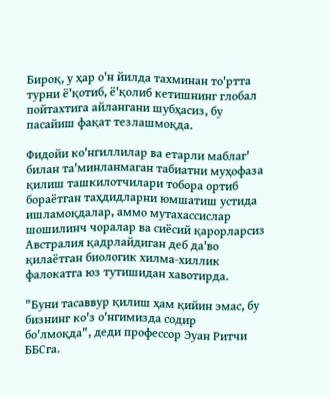Бироқ, у ҳар о'н йилда тахминан то'ртта турни ё'қотиб, ё'қолиб кетишнинг глобал пойтахтига айлангани шубҳасиз, бу пасайиш фақат тезлашмоқда.

Фидойи ко'нгиллилар ва етарли маблаг' билан та'минланмаган табиатни муҳофаза қилиш ташкилотчилари тобора ортиб бораётган таҳдидларни юмшатиш устида ишламоқдалар, аммо мутахассислар шошилинч чоралар ва сиёсий қарорларсиз Австралия қадрлайдиган деб да'во қилаётган биологик хилма-хиллик фалокатга юз тутишидан хавотирда.

"Буни тасаввур қилиш ҳам қийин эмас, бу бизнинг ко'з о'нгимизда содир бо'лмоқда", деди профессор Эуан Ритчи ББСга.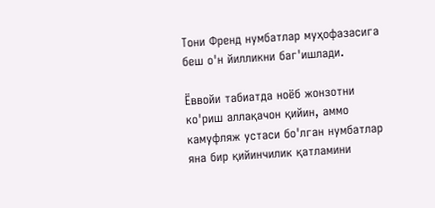Тони Френд нумбатлар муҳофазасига беш о'н йилликни баг'ишлади.

Ёввойи табиатда ноёб жонзотни ко'риш аллақачон қийин, аммо камуфляж устаси бо'лган нумбатлар яна бир қийинчилик қатламини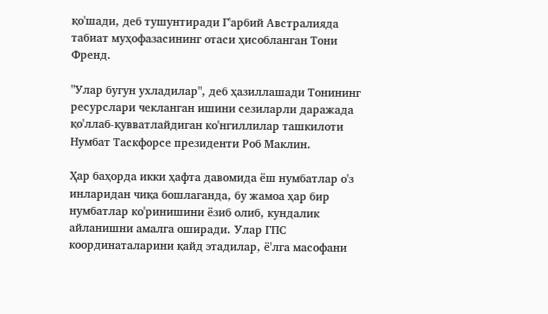қо'шади, деб тушунтиради Г'арбий Австралияда табиат муҳофазасининг отаси ҳисобланган Тони Френд.

"Улар бугун ухладилар", деб ҳазиллашади Тонининг ресурслари чекланган ишини сезиларли даражада қо'ллаб-қувватлайдиган ко'нгиллилар ташкилоти Нумбат Таскфорсе президенти Роб Маклин.

Ҳар баҳорда икки ҳафта давомида ёш нумбатлар о'з инларидан чиқа бошлаганда, бу жамоа ҳар бир нумбатлар ко'ринишини ёзиб олиб, кундалик айланишни амалга оширади. Улар ГПС координаталарини қайд этадилар, ё'лга масофани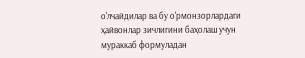о'лчайдилар ва бу о'рмонзорлардаги ҳайвонлар зичлигини баҳолаш учун мураккаб формуладан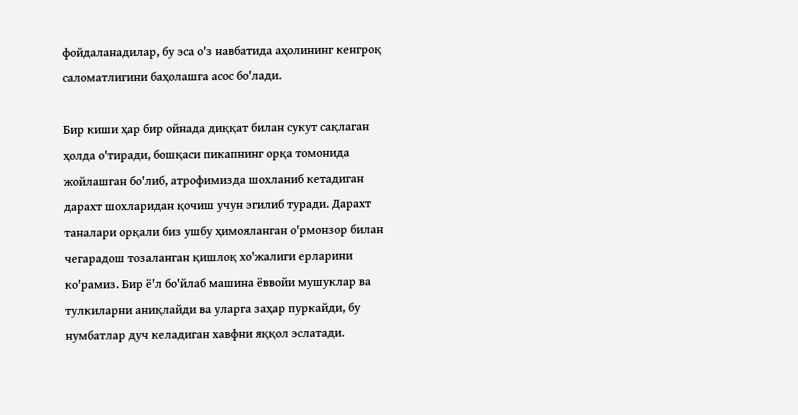фойдаланадилар, бу эса о'з навбатида аҳолининг кенгроқ саломатлигини баҳолашга асос бо'лади.

Бир киши ҳар бир ойнада диққат билан сукут сақлаган ҳолда о'тиради, бошқаси пикапнинг орқа томонида жойлашган бо'либ, атрофимизда шохланиб кетадиган дарахт шохларидан қочиш учун эгилиб туради. Дарахт таналари орқали биз ушбу ҳимояланган о'рмонзор билан чегарадош тозаланган қишлоқ хо'жалиги ерларини ко'рамиз. Бир ё'л бо'йлаб машина ёввойи мушуклар ва тулкиларни аниқлайди ва уларга заҳар пуркайди, бу нумбатлар дуч келадиган хавфни яққол эслатади.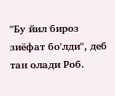"Бу йил бироз зиёфат бо'лди", деб тан олади Роб.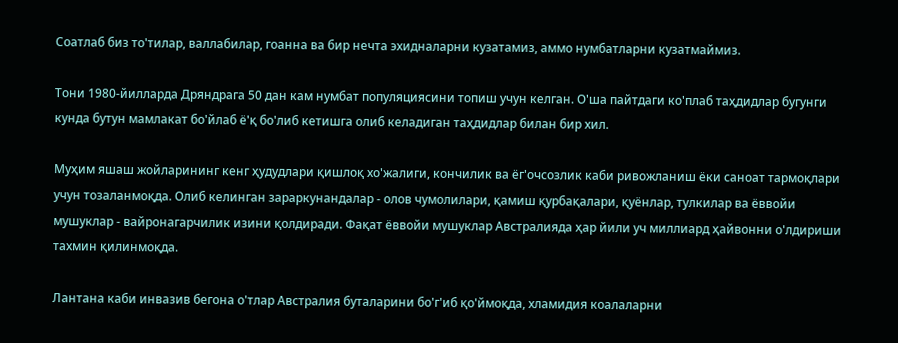Соатлаб биз то'тилар, валлабилар, гоанна ва бир нечта эхидналарни кузатамиз, аммо нумбатларни кузатмаймиз.

Тони 1980-йилларда Дряндрага 50 дан кам нумбат популяциясини топиш учун келган. О'ша пайтдаги ко'плаб таҳдидлар бугунги кунда бутун мамлакат бо'йлаб ё'қ бо'либ кетишга олиб келадиган таҳдидлар билан бир хил.

Муҳим яшаш жойларининг кенг ҳудудлари қишлоқ хо'жалиги, кончилик ва ёг'очсозлик каби ривожланиш ёки саноат тармоқлари учун тозаланмоқда. Олиб келинган зараркунандалар - олов чумолилари, қамиш қурбақалари, қуёнлар, тулкилар ва ёввойи мушуклар - вайронагарчилик изини қолдиради. Фақат ёввойи мушуклар Австралияда ҳар йили уч миллиард ҳайвонни о'лдириши тахмин қилинмоқда.

Лантана каби инвазив бегона о'тлар Австралия буталарини бо'г'иб қо'ймоқда, хламидия коалаларни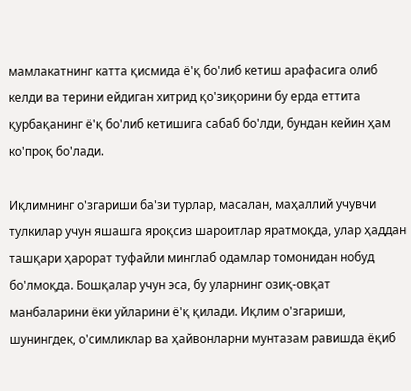мамлакатнинг катта қисмида ё'қ бо'либ кетиш арафасига олиб келди ва терини ейдиган хитрид қо'зиқорини бу ерда еттита қурбақанинг ё'қ бо'либ кетишига сабаб бо'лди, бундан кейин ҳам ко'проқ бо'лади.

Иқлимнинг о'згариши ба'зи турлар, масалан, маҳаллий учувчи тулкилар учун яшашга яроқсиз шароитлар яратмоқда, улар ҳаддан ташқари ҳарорат туфайли минглаб одамлар томонидан нобуд бо'лмоқда. Бошқалар учун эса, бу уларнинг озиқ-овқат манбаларини ёки уйларини ё'қ қилади. Иқлим о'згариши, шунингдек, о'симликлар ва ҳайвонларни мунтазам равишда ёқиб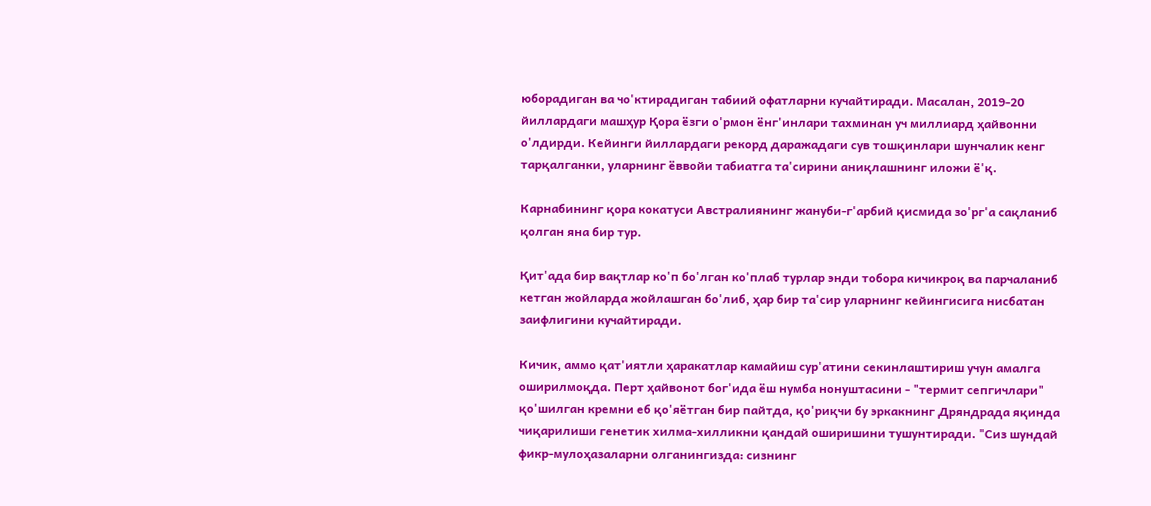юборадиган ва чо'ктирадиган табиий офатларни кучайтиради. Масалан, 2019-20 йиллардаги машҳур Қора ёзги о'рмон ёнг'инлари тахминан уч миллиард ҳайвонни о'лдирди. Кейинги йиллардаги рекорд даражадаги сув тошқинлари шунчалик кенг тарқалганки, уларнинг ёввойи табиатга та'сирини аниқлашнинг иложи ё'қ.

Карнабининг қора кокатуси Австралиянинг жануби-г'арбий қисмида зо'рг'а сақланиб қолган яна бир тур.

Қит'ада бир вақтлар ко'п бо'лган ко'плаб турлар энди тобора кичикроқ ва парчаланиб кетган жойларда жойлашган бо'либ, ҳар бир та'сир уларнинг кейингисига нисбатан заифлигини кучайтиради.

Кичик, аммо қат'иятли ҳаракатлар камайиш сур'атини секинлаштириш учун амалга оширилмоқда. Перт ҳайвонот бог'ида ёш нумба нонуштасини - "термит сепгичлари" қо'шилган кремни еб қо'яётган бир пайтда, қо'риқчи бу эркакнинг Дряндрада яқинда чиқарилиши генетик хилма-хилликни қандай оширишини тушунтиради. "Сиз шундай фикр-мулоҳазаларни олганингизда: сизнинг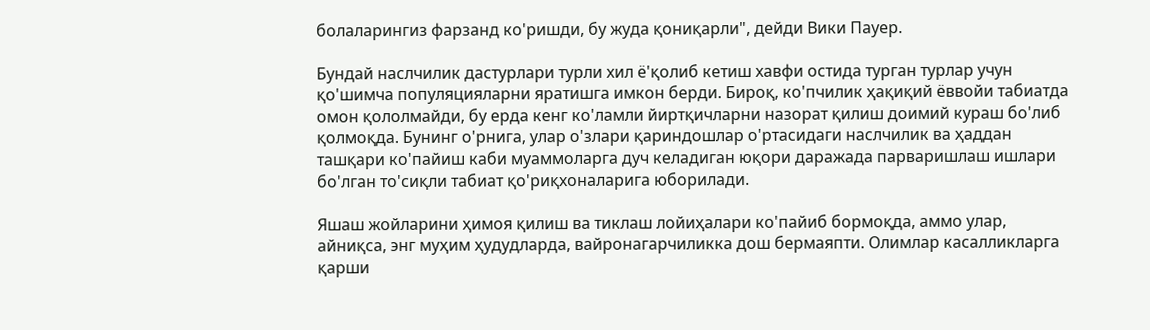болаларингиз фарзанд ко'ришди, бу жуда қониқарли", дейди Вики Пауер.

Бундай наслчилик дастурлари турли хил ё'қолиб кетиш хавфи остида турган турлар учун қо'шимча популяцияларни яратишга имкон берди. Бироқ, ко'пчилик ҳақиқий ёввойи табиатда омон қололмайди, бу ерда кенг ко'ламли йиртқичларни назорат қилиш доимий кураш бо'либ қолмоқда. Бунинг о'рнига, улар о'злари қариндошлар о'ртасидаги наслчилик ва ҳаддан ташқари ко'пайиш каби муаммоларга дуч келадиган юқори даражада парваришлаш ишлари бо'лган то'сиқли табиат қо'риқхоналарига юборилади.

Яшаш жойларини ҳимоя қилиш ва тиклаш лойиҳалари ко'пайиб бормоқда, аммо улар, айниқса, энг муҳим ҳудудларда, вайронагарчиликка дош бермаяпти. Олимлар касалликларга қарши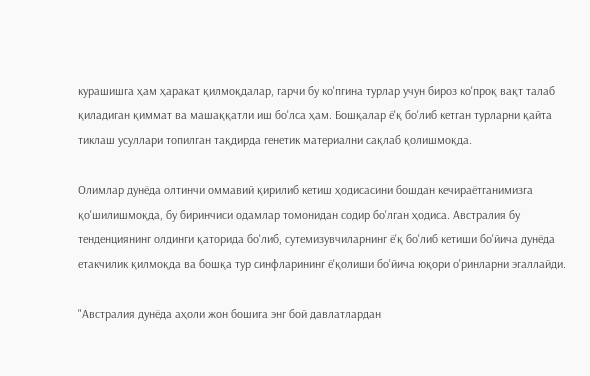курашишга ҳам ҳаракат қилмоқдалар, гарчи бу ко'пгина турлар учун бироз ко'проқ вақт талаб қиладиган қиммат ва машаққатли иш бо'лса ҳам. Бошқалар ё'қ бо'либ кетган турларни қайта тиклаш усуллари топилган тақдирда генетик материални сақлаб қолишмоқда.

Олимлар дунёда олтинчи оммавий қирилиб кетиш ҳодисасини бошдан кечираётганимизга қо'шилишмоқда, бу биринчиси одамлар томонидан содир бо'лган ҳодиса. Австралия бу тенденциянинг олдинги қаторида бо'либ, сутемизувчиларнинг ё'қ бо'либ кетиши бо'йича дунёда етакчилик қилмоқда ва бошқа тур синфларининг ё'қолиши бо'йича юқори о'ринларни эгаллайди.

"Австралия дунёда аҳоли жон бошига энг бой давлатлардан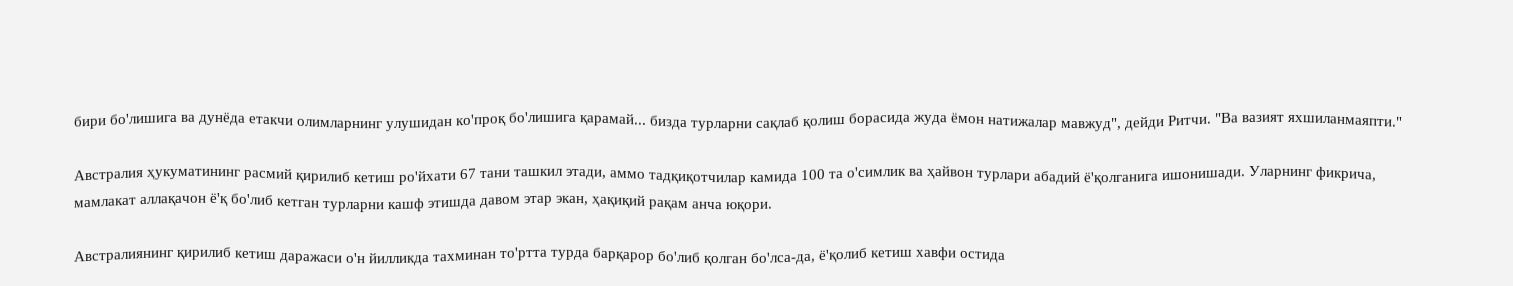бири бо'лишига ва дунёда етакчи олимларнинг улушидан ко'проқ бо'лишига қарамай... бизда турларни сақлаб қолиш борасида жуда ёмон натижалар мавжуд", дейди Ритчи. "Ва вазият яхшиланмаяпти."

Австралия ҳукуматининг расмий қирилиб кетиш ро'йхати 67 тани ташкил этади, аммо тадқиқотчилар камида 100 та о'симлик ва ҳайвон турлари абадий ё'қолганига ишонишади. Уларнинг фикрича, мамлакат аллақачон ё'қ бо'либ кетган турларни кашф этишда давом этар экан, ҳақиқий рақам анча юқори.

Австралиянинг қирилиб кетиш даражаси о'н йилликда тахминан то'ртта турда барқарор бо'либ қолган бо'лса-да, ё'қолиб кетиш хавфи остида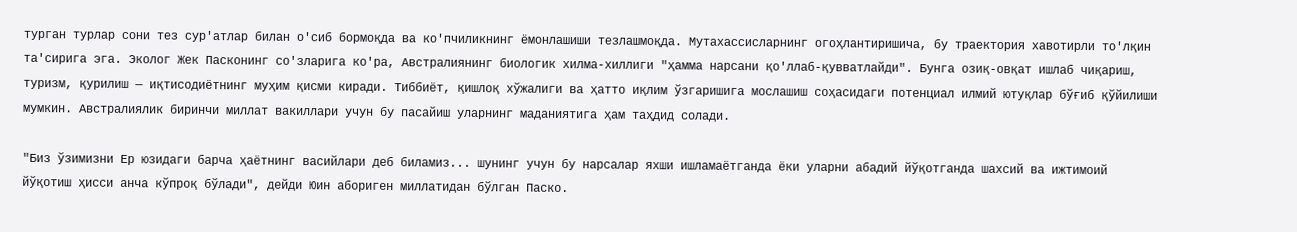турган турлар сони тез сур'атлар билан о'сиб бормоқда ва ко'пчиликнинг ёмонлашиши тезлашмоқда. Мутахассисларнинг огоҳлантиришича, бу траектория хавотирли то'лқин та'сирига эга. Эколог Жек Пасконинг со'зларига ко'ра, Австралиянинг биологик хилма-хиллиги "ҳамма нарсани қо'ллаб-қувватлайди". Бунга озиқ-овқат ишлаб чиқариш, туризм, қурилиш — иқтисодиётнинг муҳим қисми киради. Тиббиёт, қишлоқ хўжалиги ва ҳатто иқлим ўзгаришига мослашиш соҳасидаги потенциал илмий ютуқлар бўғиб қўйилиши мумкин. Австралиялик биринчи миллат вакиллари учун бу пасайиш уларнинг маданиятига ҳам таҳдид солади.

"Биз ўзимизни Ер юзидаги барча ҳаётнинг васийлари деб биламиз... шунинг учун бу нарсалар яхши ишламаётганда ёки уларни абадий йўқотганда шахсий ва ижтимоий йўқотиш ҳисси анча кўпроқ бўлади", дейди Юин абориген миллатидан бўлган Паско.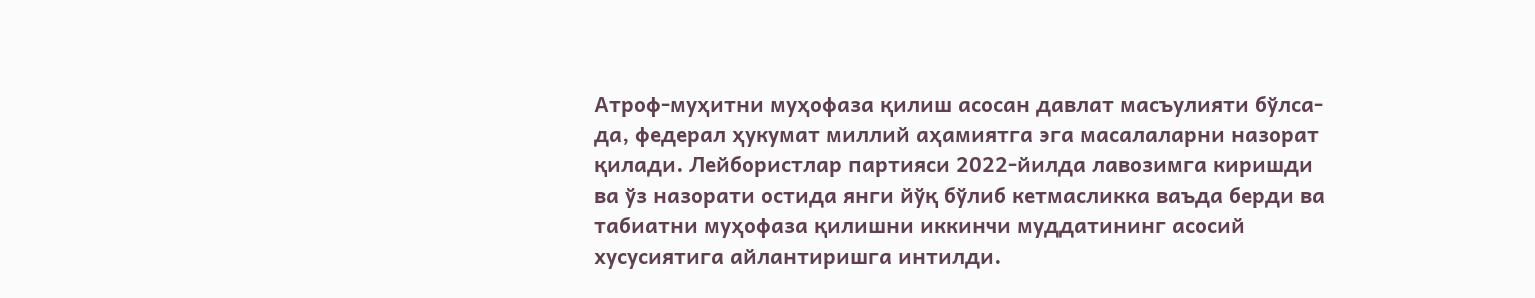Атроф-муҳитни муҳофаза қилиш асосан давлат масъулияти бўлса-да, федерал ҳукумат миллий аҳамиятга эга масалаларни назорат қилади. Лейбористлар партияси 2022-йилда лавозимга киришди ва ўз назорати остида янги йўқ бўлиб кетмасликка ваъда берди ва табиатни муҳофаза қилишни иккинчи муддатининг асосий хусусиятига айлантиришга интилди.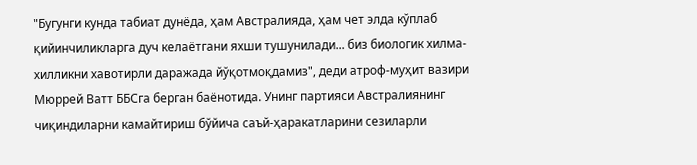"Бугунги кунда табиат дунёда, ҳам Австралияда, ҳам чет элда кўплаб қийинчиликларга дуч келаётгани яхши тушунилади... биз биологик хилма-хилликни хавотирли даражада йўқотмоқдамиз", деди атроф-муҳит вазири Мюррей Ватт ББСга берган баёнотида. Унинг партияси Австралиянинг чиқиндиларни камайтириш бўйича саъй-ҳаракатларини сезиларли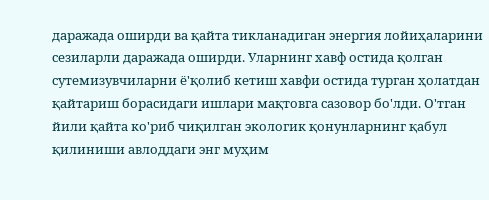даражада оширди ва қайта тикланадиган энергия лойиҳаларини сезиларли даражада оширди. Уларнинг хавф остида қолган сутемизувчиларни ё'қолиб кетиш хавфи остида турган ҳолатдан қайтариш борасидаги ишлари мақтовга сазовор бо'лди. О'тган йили қайта ко'риб чиқилган экологик қонунларнинг қабул қилиниши авлоддаги энг муҳим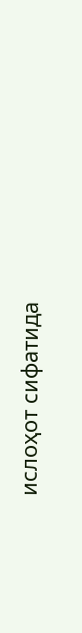ислоҳот сифатида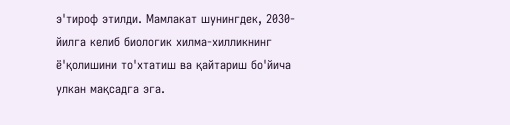э'тироф этилди. Мамлакат шунингдек, 2030-йилга келиб биологик хилма-хилликнинг ё'қолишини то'хтатиш ва қайтариш бо'йича улкан мақсадга эга.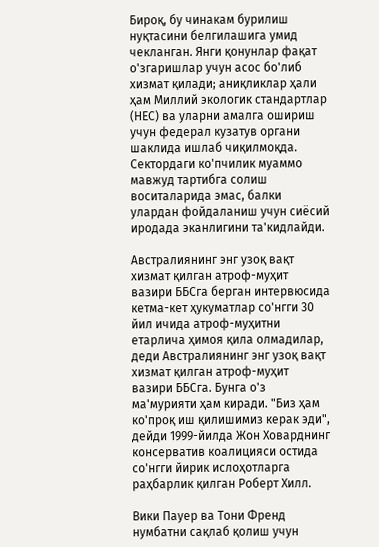Бироқ, бу чинакам бурилиш нуқтасини белгилашига умид чекланган. Янги қонунлар фақат о'згаришлар учун асос бо'либ хизмат қилади; аниқликлар ҳали ҳам Миллий экологик стандартлар (НЕС) ва уларни амалга ошириш учун федерал кузатув органи шаклида ишлаб чиқилмоқда. Сектордаги ко'пчилик муаммо мавжуд тартибга солиш воситаларида эмас, балки улардан фойдаланиш учун сиёсий иродада эканлигини та'кидлайди.

Австралиянинг энг узоқ вақт хизмат қилган атроф-муҳит вазири ББСга берган интервюсида кетма-кет ҳукуматлар со'нгги 30 йил ичида атроф-муҳитни етарлича ҳимоя қила олмадилар, деди Австралиянинг энг узоқ вақт хизмат қилган атроф-муҳит вазири ББСга. Бунга о'з ма'мурияти ҳам киради. "Биз ҳам ко'проқ иш қилишимиз керак эди", дейди 1999-йилда Жон Ховарднинг консерватив коалицияси остида со'нгги йирик ислоҳотларга раҳбарлик қилган Роберт Хилл.

Вики Пауер ва Тони Френд нумбатни сақлаб қолиш учун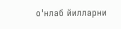о'нлаб йилларни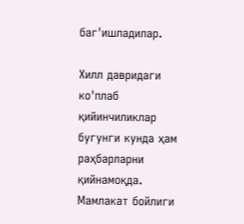баг'ишладилар.

Хилл давридаги ко'плаб қийинчиликлар бугунги кунда ҳам раҳбарларни қийнамоқда. Мамлакат бойлиги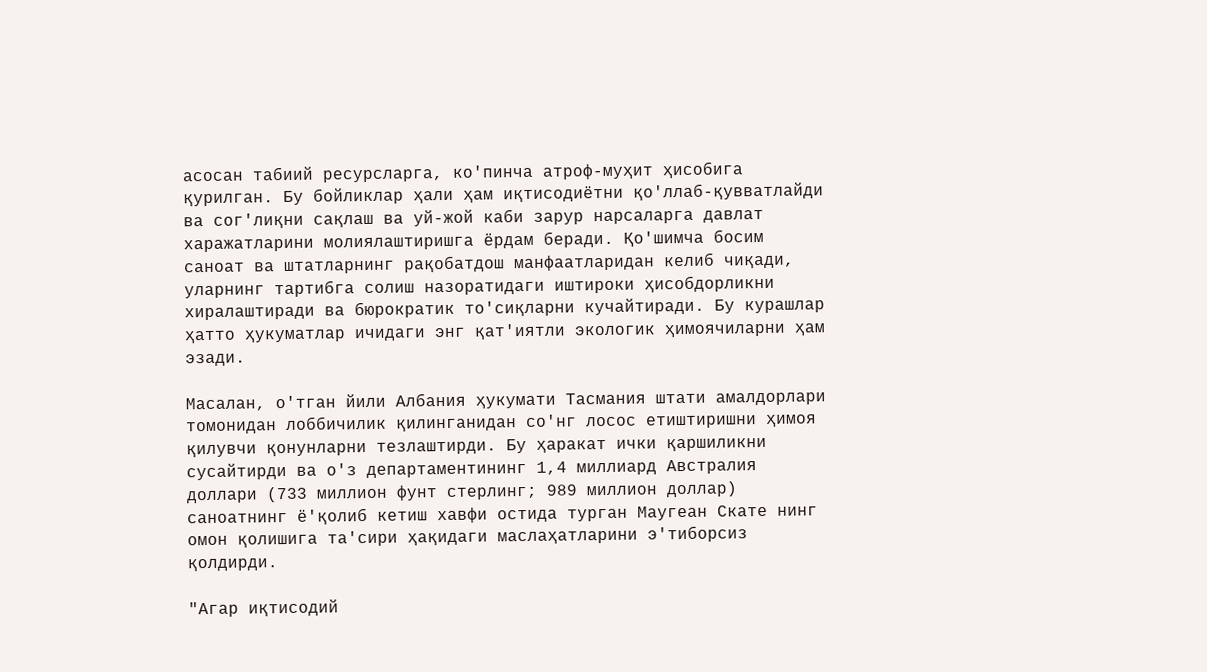асосан табиий ресурсларга, ко'пинча атроф-муҳит ҳисобига қурилган. Бу бойликлар ҳали ҳам иқтисодиётни қо'ллаб-қувватлайди ва сог'лиқни сақлаш ва уй-жой каби зарур нарсаларга давлат харажатларини молиялаштиришга ёрдам беради. Қо'шимча босим саноат ва штатларнинг рақобатдош манфаатларидан келиб чиқади, уларнинг тартибга солиш назоратидаги иштироки ҳисобдорликни хиралаштиради ва бюрократик то'сиқларни кучайтиради. Бу курашлар ҳатто ҳукуматлар ичидаги энг қат'иятли экологик ҳимоячиларни ҳам эзади.

Масалан, о'тган йили Албания ҳукумати Тасмания штати амалдорлари томонидан лоббичилик қилинганидан со'нг лосос етиштиришни ҳимоя қилувчи қонунларни тезлаштирди. Бу ҳаракат ички қаршиликни сусайтирди ва о'з департаментининг 1,4 миллиард Австралия доллари (733 миллион фунт стерлинг; 989 миллион доллар) саноатнинг ё'қолиб кетиш хавфи остида турган Маугеан Скате нинг омон қолишига та'сири ҳақидаги маслаҳатларини э'тиборсиз қолдирди.

"Агар иқтисодий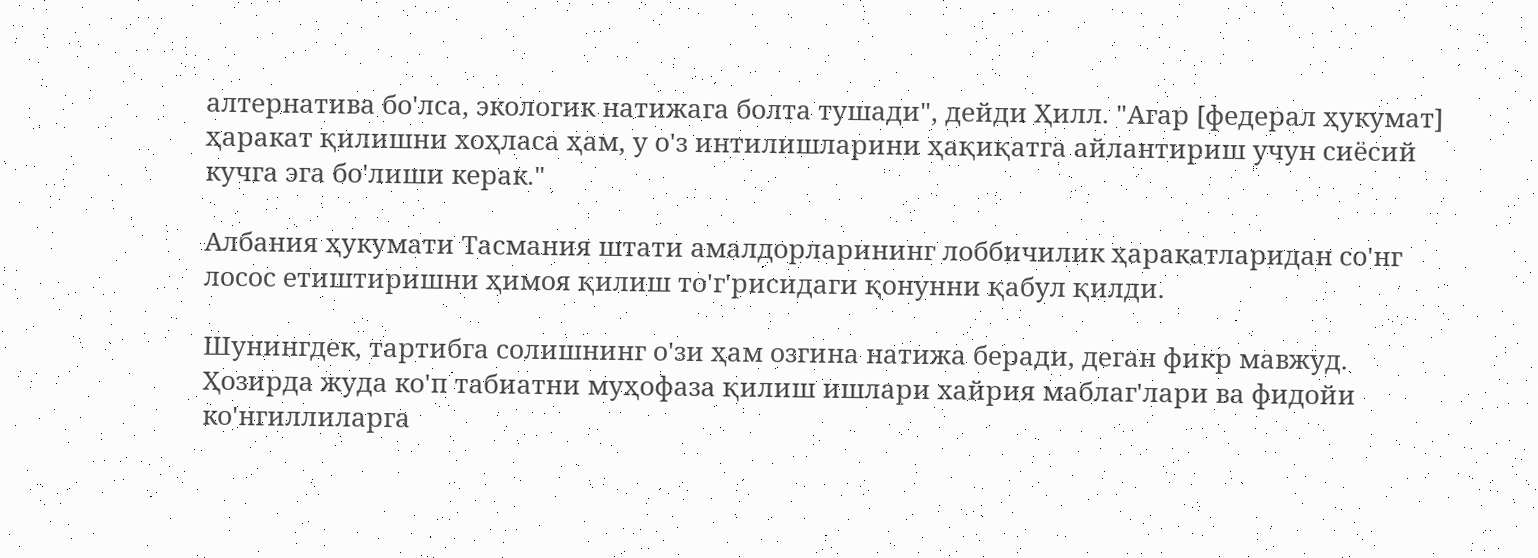алтернатива бо'лса, экологик натижага болта тушади", дейди Ҳилл. "Агар [федерал ҳукумат] ҳаракат қилишни хоҳласа ҳам, у о'з интилишларини ҳақиқатга айлантириш учун сиёсий кучга эга бо'лиши керак."

Албания ҳукумати Тасмания штати амалдорларининг лоббичилик ҳаракатларидан со'нг лосос етиштиришни ҳимоя қилиш то'г'рисидаги қонунни қабул қилди.

Шунингдек, тартибга солишнинг о'зи ҳам озгина натижа беради, деган фикр мавжуд. Ҳозирда жуда ко'п табиатни муҳофаза қилиш ишлари хайрия маблаг'лари ва фидойи ко'нгиллиларга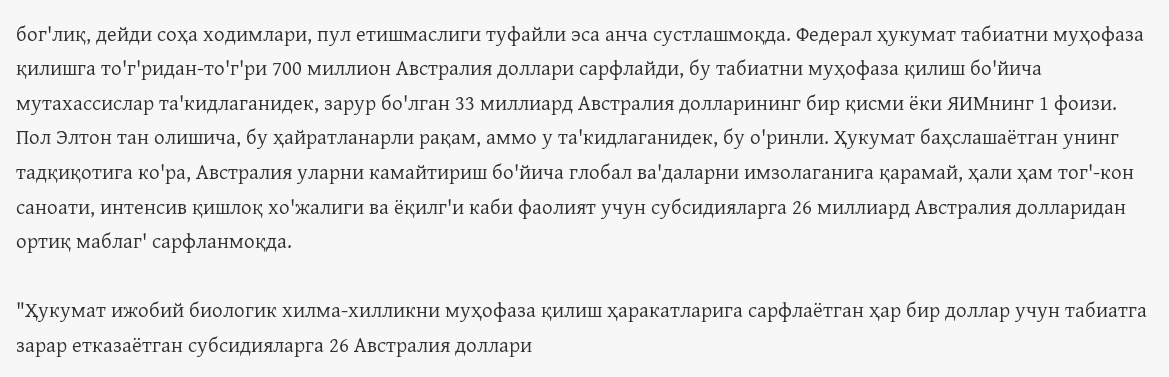бог'лиқ, дейди соҳа ходимлари, пул етишмаслиги туфайли эса анча сустлашмоқда. Федерал ҳукумат табиатни муҳофаза қилишга то'г'ридан-то'г'ри 700 миллион Австралия доллари сарфлайди, бу табиатни муҳофаза қилиш бо'йича мутахассислар та'кидлаганидек, зарур бо'лган 33 миллиард Австралия долларининг бир қисми ёки ЯИМнинг 1 фоизи. Пол Элтон тан олишича, бу ҳайратланарли рақам, аммо у та'кидлаганидек, бу о'ринли. Ҳукумат баҳслашаётган унинг тадқиқотига ко'ра, Австралия уларни камайтириш бо'йича глобал ва'даларни имзолаганига қарамай, ҳали ҳам тог'-кон саноати, интенсив қишлоқ хо'жалиги ва ёқилг'и каби фаолият учун субсидияларга 26 миллиард Австралия долларидан ортиқ маблаг' сарфланмоқда.

"Ҳукумат ижобий биологик хилма-хилликни муҳофаза қилиш ҳаракатларига сарфлаётган ҳар бир доллар учун табиатга зарар етказаётган субсидияларга 26 Австралия доллари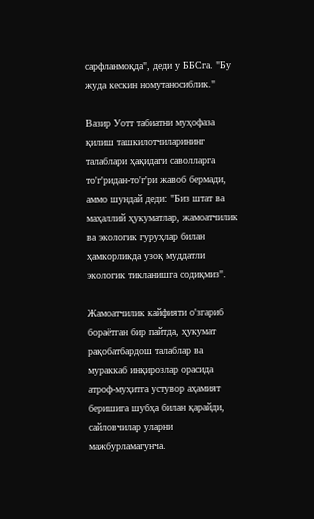сарфланмоқда", деди у ББСга. "Бу жуда кескин номутаносиблик."

Вазир Уотт табиатни муҳофаза қилиш ташкилотчиларининг талаблари ҳақидаги саволларга то'г'ридан-то'г'ри жавоб бермади, аммо шундай деди: "Биз штат ва маҳаллий ҳукуматлар, жамоатчилик ва экологик гуруҳлар билан ҳамкорликда узоқ муддатли экологик тикланишга содиқмиз".

Жамоатчилик кайфияти о'згариб бораётган бир пайтда, ҳукумат рақобатбардош талаблар ва мураккаб инқирозлар орасида атроф-муҳитга устувор аҳамият беришига шубҳа билан қарайди, сайловчилар уларни мажбурламагунча.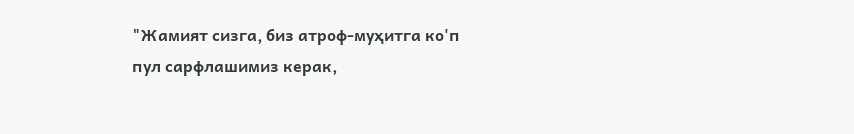"Жамият сизга, биз атроф-муҳитга ко'п пул сарфлашимиз керак,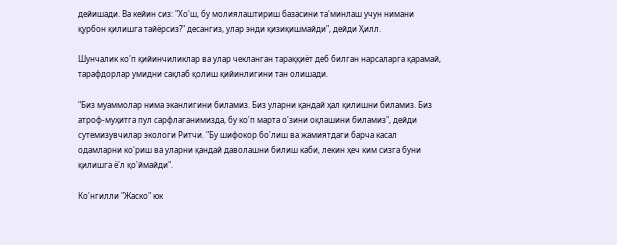дейишади. Ва кейин сиз: "Хо'ш, бу молиялаштириш базасини та'минлаш учун нимани қурбон қилишга тайёрсиз?" десангиз, улар энди қизиқишмайди", дейди Ҳилл.

Шунчалик ко'п қийинчиликлар ва улар чекланган тараққиёт деб билган нарсаларга қарамай, тарафдорлар умидни сақлаб қолиш қийинлигини тан олишади.

"Биз муаммолар нима эканлигини биламиз. Биз уларни қандай ҳал қилишни биламиз. Биз атроф-муҳитга пул сарфлаганимизда, бу ко'п марта о'зини оқлашини биламиз", дейди сутемизувчилар экологи Ритчи. "Бу шифокор бо'лиш ва жамиятдаги барча касал одамларни ко'риш ва уларни қандай даволашни билиш каби, лекин ҳеч ким сизга буни қилишга ё'л қо'ймайди".

Ко'нгилли "Жаско" юк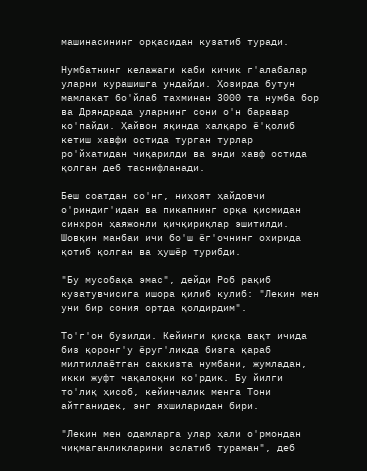машинасининг орқасидан кузатиб туради.

Нумбатнинг келажаги каби кичик г'алабалар уларни курашишга ундайди. Ҳозирда бутун мамлакат бо'йлаб тахминан 3000 та нумба бор ва Дряндрада уларнинг сони о'н баравар ко'пайди. Ҳайвон яқинда халқаро ё'қолиб кетиш хавфи остида турган турлар ро'йхатидан чиқарилди ва энди хавф остида қолган деб таснифланади.

Беш соатдан со'нг, ниҳоят ҳайдовчи о'риндиг'идан ва пикапнинг орқа қисмидан синхрон ҳаяжонли қичқириқлар эшитилди. Шовқин манбаи ичи бо'ш ёг'очнинг охирида қотиб қолган ва ҳушёр турибди.

"Бу мусобақа эмас", дейди Роб рақиб кузатувчисига ишора қилиб кулиб: "Лекин мен уни бир сония ортда қолдирдим".

То'г'он бузилди. Кейинги қисқа вақт ичида биз қоронг'у ёруг'ликда бизга қараб милтиллаётган саккизта нумбани, жумладан, икки жуфт чақалоқни ко'рдик. Бу йилги то'лиқ ҳисоб, кейинчалик менга Тони айтганидек, энг яхшиларидан бири.

"Лекин мен одамларга улар ҳали о'рмондан чиқмаганликларини эслатиб тураман", деб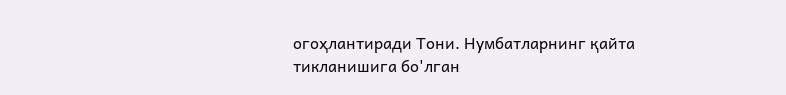огоҳлантиради Тони. Нумбатларнинг қайта тикланишига бо'лган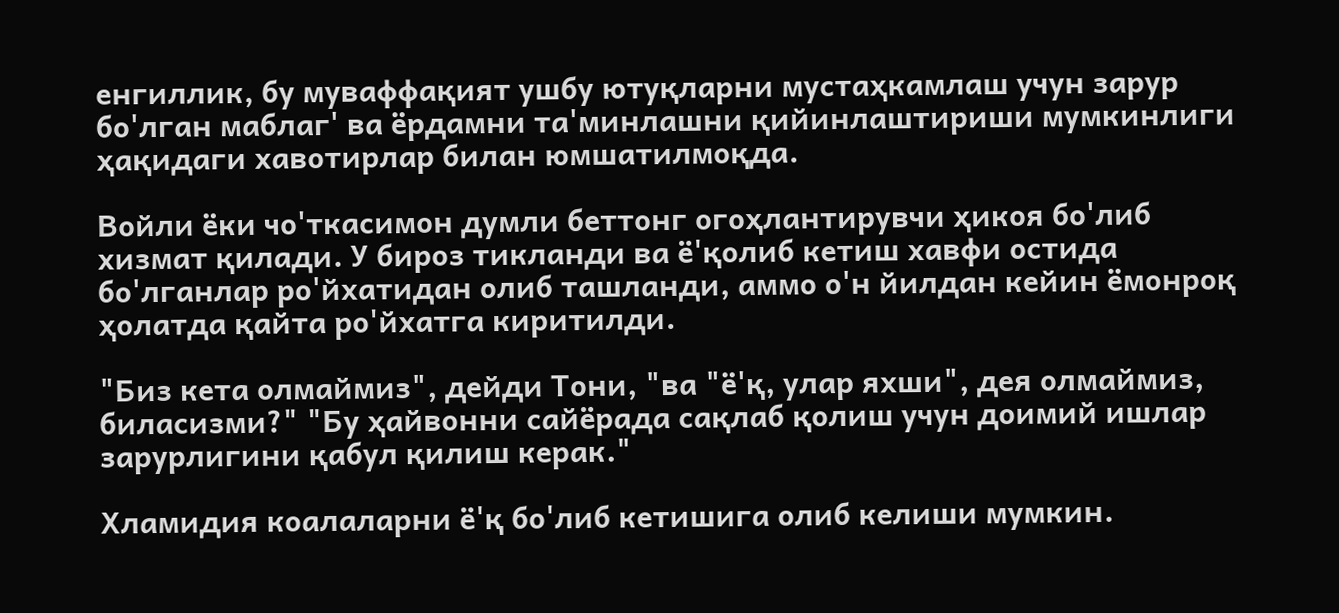енгиллик, бу муваффақият ушбу ютуқларни мустаҳкамлаш учун зарур бо'лган маблаг' ва ёрдамни та'минлашни қийинлаштириши мумкинлиги ҳақидаги хавотирлар билан юмшатилмоқда.

Войли ёки чо'ткасимон думли беттонг огоҳлантирувчи ҳикоя бо'либ хизмат қилади. У бироз тикланди ва ё'қолиб кетиш хавфи остида бо'лганлар ро'йхатидан олиб ташланди, аммо о'н йилдан кейин ёмонроқ ҳолатда қайта ро'йхатга киритилди.

"Биз кета олмаймиз", дейди Тони, "ва "ё'қ, улар яхши", дея олмаймиз, биласизми?" "Бу ҳайвонни сайёрада сақлаб қолиш учун доимий ишлар зарурлигини қабул қилиш керак."

Хламидия коалаларни ё'қ бо'либ кетишига олиб келиши мумкин.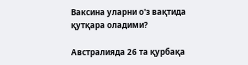Ваксина уларни о'з вақтида қутқара оладими?

Австралияда 26 та қурбақа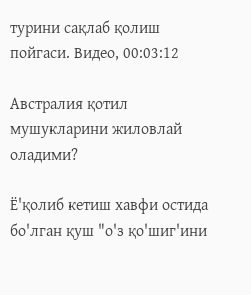турини сақлаб қолиш пойгаси. Видео, 00:03:12

Австралия қотил мушукларини жиловлай оладими?

Ё'қолиб кетиш хавфи остида бо'лган қуш "о'з қо'шиг'ини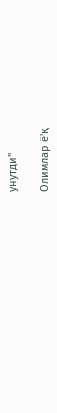унутди"

Олимлар ё'қ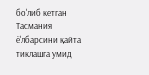бо'либ кетган Тасмания ё'лбарсини қайта тиклашга умид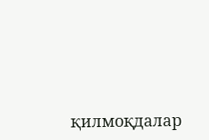қилмоқдалар